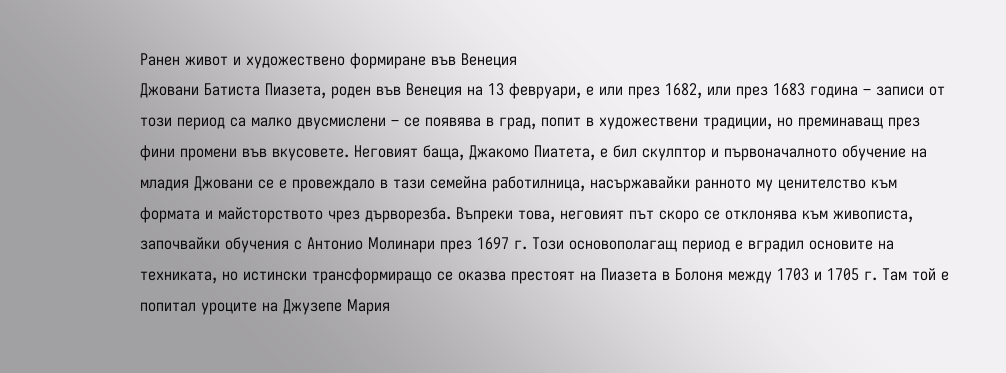Ранен живот и художествено формиране във Венеция
Джовани Батиста Пиазета, роден във Венеция на 13 февруари, е или през 1682, или през 1683 година – записи от този период са малко двусмислени – се появява в град, попит в художествени традиции, но преминаващ през фини промени във вкусовете. Неговият баща, Джакомо Пиатета, е бил скулптор и първоначалното обучение на младия Джовани се е провеждало в тази семейна работилница, насържавайки ранното му ценителство към формата и майсторството чрез дърворезба. Въпреки това, неговият път скоро се отклонява към живописта, започвайки обучения с Антонио Молинари през 1697 г. Този основополагащ период е вградил основите на техниката, но истински трансформиращо се оказва престоят на Пиазета в Болоня между 1703 и 1705 г. Там той е попитал уроците на Джузепе Мария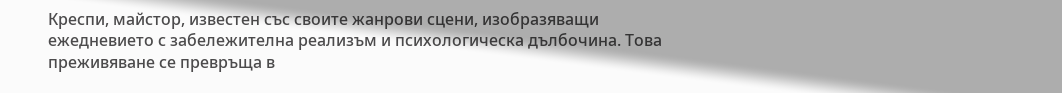Креспи, майстор, известен със своите жанрови сцени, изобразяващи ежедневието с забележителна реализъм и психологическа дълбочина. Това преживяване се превръща в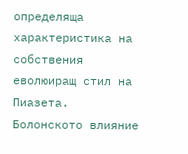определяща характеристика на собствения еволюиращ стил на Пиазета. Болонското влияние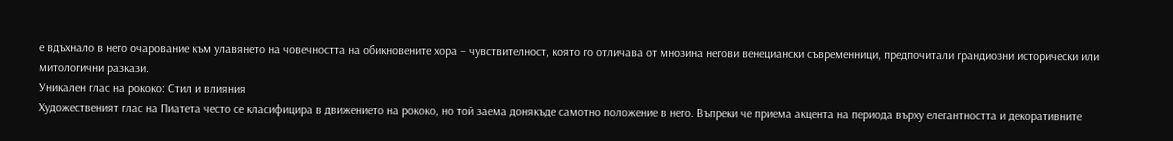е вдъхнало в него очарование към улавянето на човечността на обикновените хора – чувствителност, която го отличава от мнозина негови венециански съвременници, предпочитали грандиозни исторически или митологични разкази.
Уникален глас на рококо: Стил и влияния
Художественият глас на Пиатета често се класифицира в движението на рококо, но той заема донякъде самотно положение в него. Въпреки че приема акцента на периода върху елегантността и декоративните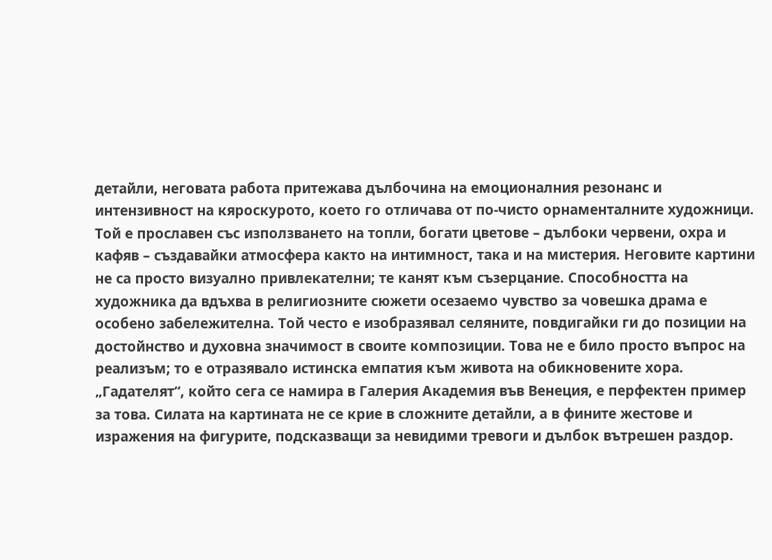детайли, неговата работа притежава дълбочина на емоционалния резонанс и интензивност на кяроскурото, което го отличава от по-чисто орнаменталните художници. Той е прославен със използването на топли, богати цветове – дълбоки червени, охра и кафяв – създавайки атмосфера както на интимност, така и на мистерия. Неговите картини не са просто визуално привлекателни; те канят към съзерцание. Способността на художника да вдъхва в религиозните сюжети осезаемо чувство за човешка драма е особено забележителна. Той често е изобразявал селяните, повдигайки ги до позиции на достойнство и духовна значимост в своите композиции. Това не е било просто въпрос на реализъм; то е отразявало истинска емпатия към живота на обикновените хора. „Гадателят“, който сега се намира в Галерия Академия във Венеция, е перфектен пример за това. Силата на картината не се крие в сложните детайли, а в фините жестове и изражения на фигурите, подсказващи за невидими тревоги и дълбок вътрешен раздор.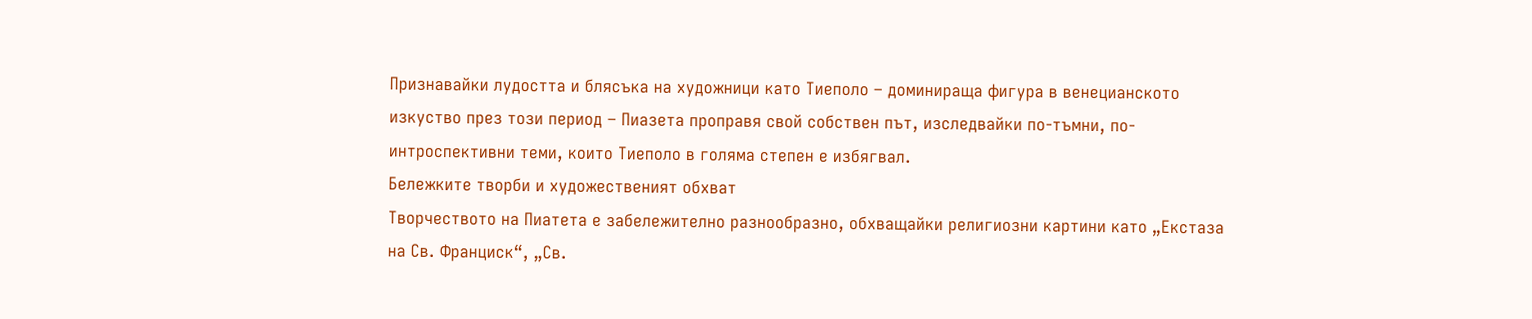Признавайки лудостта и блясъка на художници като Тиеполо – доминираща фигура в венецианското изкуство през този период – Пиазета проправя свой собствен път, изследвайки по-тъмни, по-интроспективни теми, които Тиеполо в голяма степен е избягвал.
Бележките творби и художественият обхват
Творчеството на Пиатета е забележително разнообразно, обхващайки религиозни картини като „Екстаза на Св. Франциск“, „Св.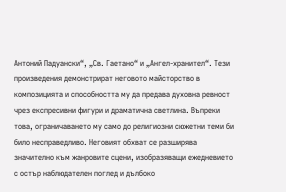Антоний Падуански“, „Св. Гаетано“ и „Ангел-хранител“. Тези произведения демонстрират неговото майсторство в композицията и способността му да предава духовна ревност чрез експресивни фигури и драматична светлина. Въпреки това, ограничаването му само до религиозни сюжетни теми би било несправедливо. Неговият обхват се разширява значително към жанровите сцени, изобразяващи ежедневието с остър наблюдателен поглед и дълбоко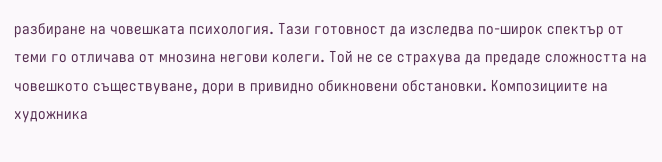разбиране на човешката психология. Тази готовност да изследва по-широк спектър от теми го отличава от мнозина негови колеги. Той не се страхува да предаде сложността на човешкото съществуване, дори в привидно обикновени обстановки. Композициите на художника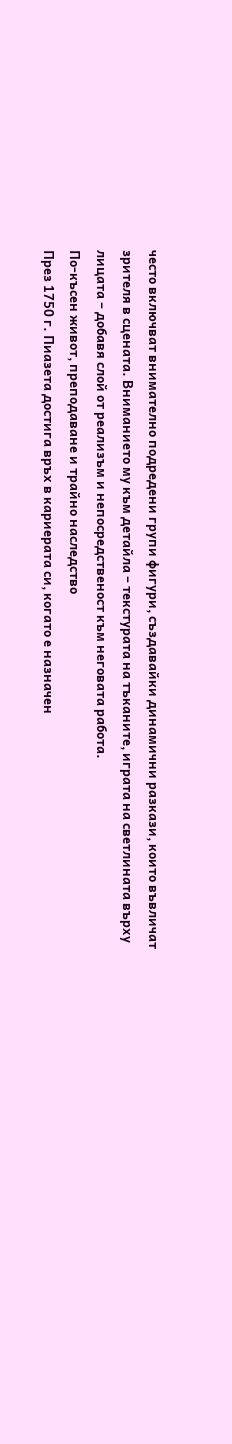често включват внимателно подредени групи фигури, създавайки динамични разкази, които въвличат зрителя в сцената. Вниманието му към детайла – текстурата на тъканите, играта на светлината върху лицата – добавя слой от реализъм и непосредственост към неговата работа.
По-късен живот, преподаване и трайно наследство
През 1750 г. Пиазета достига връх в кариерата си, когато е назначен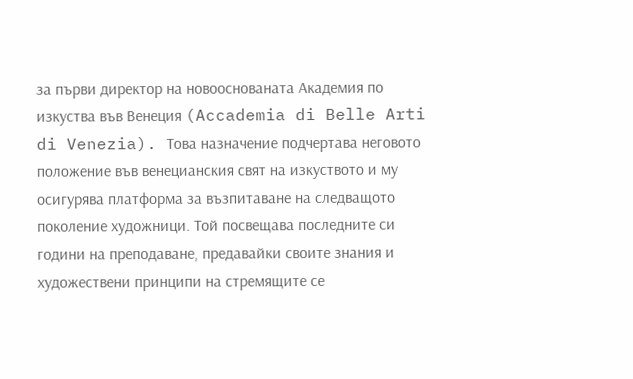за първи директор на новооснованата Академия по изкуства във Венеция (Accademia di Belle Arti di Venezia). Това назначение подчертава неговото положение във венецианския свят на изкуството и му осигурява платформа за възпитаване на следващото поколение художници. Той посвещава последните си години на преподаване, предавайки своите знания и художествени принципи на стремящите се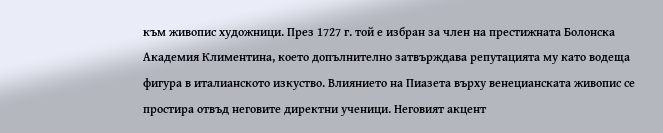към живопис художници. През 1727 г. той е избран за член на престижната Болонска Академия Климентина, което допълнително затвърждава репутацията му като водеща фигура в италианското изкуство. Влиянието на Пиазета върху венецианската живопис се простира отвъд неговите директни ученици. Неговият акцент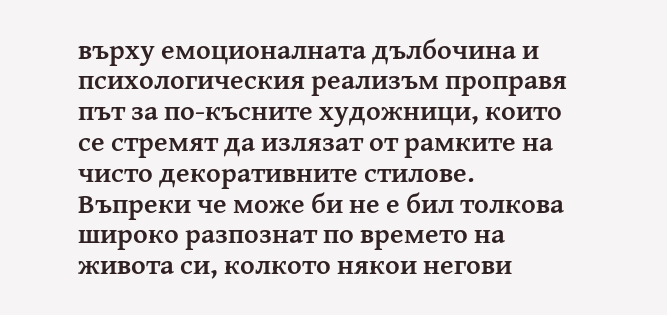върху емоционалната дълбочина и психологическия реализъм проправя път за по-късните художници, които се стремят да излязат от рамките на чисто декоративните стилове. Въпреки че може би не е бил толкова широко разпознат по времето на живота си, колкото някои негови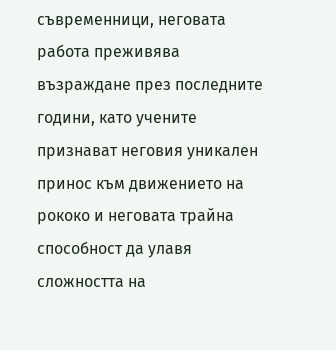съвременници, неговата работа преживява възраждане през последните години, като учените признават неговия уникален принос към движението на рококо и неговата трайна способност да улавя сложността на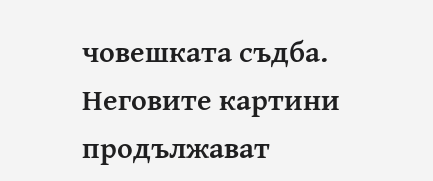човешката съдба. Неговите картини продължават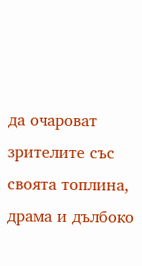да очароват зрителите със своята топлина, драма и дълбоко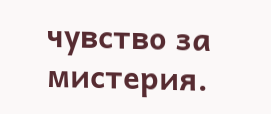чувство за мистерия.